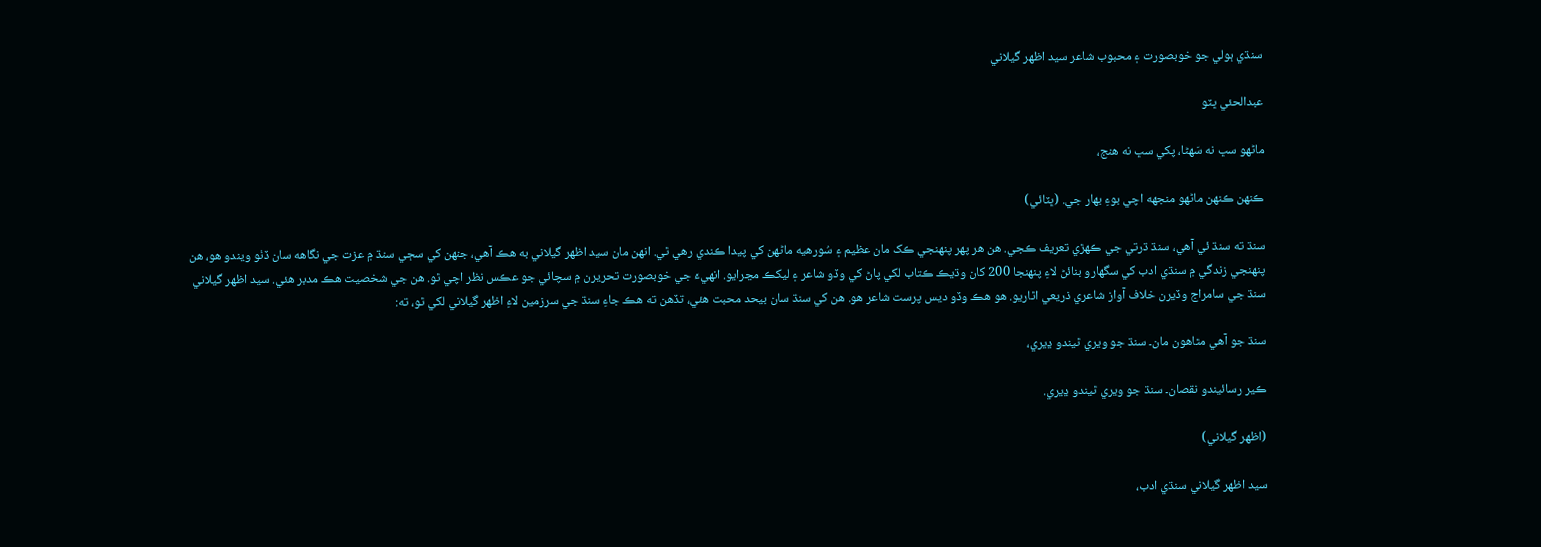سنڌي ٻولي جو خوبصورت ۽ محبوب شاعر سيد اظهر گيلاني

عبدالحئي ڀٽو

ماڻهو سڀ نه سَهڻا، پکي سڀ نه هنج،

ڪنهن ڪنهن ماڻهو منجهه اچي بوءِ بهار جي. (ڀٽائي)

سنڌ ته سنڌ ئي آهي، سنڌ ڌرتي جي ڪهڙي تعريف ڪجي. هن هر پهر پنهنجي ڪک مان عظيم ۽ سُورهيه ماڻهن کي پيدا ڪندي رهي ٿي. انهن مان سيد اظهر گيلاني به هڪ آهي، جنهن کي سڄي سنڌ ۾ عزت جي نگاهه سان ڏٺو ويندو هو، هن پنهنجي زندگي ۾ سنڌي ادب کي سگهارو بنائڻ لاءِ پنهنجا 200 کان وڌيڪ ڪتاب لکي پاڻ کي وڏو شاعر ۽ ليکڪ مڃرايو. انهيءَ جي خوبصورت تحريرن ۾ سچائي جو عڪس نظر اچي ٿو. هن جي شخصيت هڪ مدبر هئي. سيد اظهر گيلاني سنڌ جي سامراج وڏيرن خلاف آواز شاعري ذريعي اٿاريو. هو هڪ وڏو ديس پرست شاعر هو. هن کي سنڌ سان بيحد محبت هئي، تڏهن ته هڪ جاءِ سنڌ جي سرزمين لاءِ اظهر گيلاني لکي ٿو، ته:

سنڌ جو آھي مٿاهون مان۔ سنڌ جو ويري ٿيندو ڍيري،

ڪير رسائيندو نقصان۔ سنڌ جو ويري ٿيندو ڍيري.

(اظهر گيلاني)

سيد اظهر گيلاني سنڌي ادب،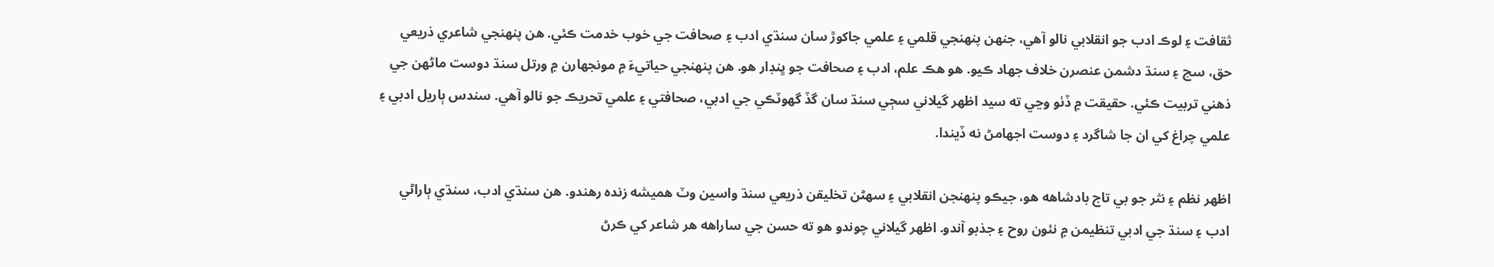ثقافت ۽ لوڪ ادب جو انقلابي نالو آهي، جنهن پنهنجي قلمي ۽ علمي جاکوڙ سان سنڌي ادب ۽ صحافت جي خوب خدمت ڪئي. هن پنهنجي شاعري ذريعي حق، سچ ۽ سنڌ دشمن عنصرن خلاف جهاد ڪيو. هو هڪ علم، ادب ۽ صحافت جو ڀنڊار هو. هن پنهنجي حياتيءَ ۾ مونجهارن ۾ ورتل سنڌ دوست ماڻهن جي ذهني تربيت ڪئي. حقيقت ۾ ڏٺو وڃي ته سيد اظهر گيلاني سڄي سنڌ سان گڏ گهوٽڪي جي ادبي، صحافتي ۽ علمي تحريڪ جو نالو آهي. سندس ٻاريل ادبي ۽ علمي چراغ کي ان جا شاگرد ۽ دوست اجهامڻ نه ڏيندا.

اظهر نظم ۽ نثر جو بي تاج بادشاهه هو، جيڪو پنهنجن انقلابي ۽ سهڻن تخليقن ذريعي سنڌ واسين وٽ هميشه زنده رهندو. هن سنڌي ادب، سنڌي ٻاراڻي ادب ۽ سنڌ جي ادبي تنظيمن ۾ نئون روح ۽ جذبو آندو. اظهر گيلاني چوندو هو ته حسن جي ساراهه هر شاعر کي ڪرڻ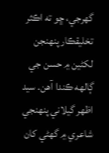گهرجي، ڇو ته اڪثر تخليقڪار پنهنجن لکڻين ۾ حسن جي ڳالهه ڪندا آهن. سيد اظهر گيلاني پنهنجي شاعري ۾ گهڻي کان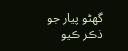گهڻو پيار جو ذڪر ڪيو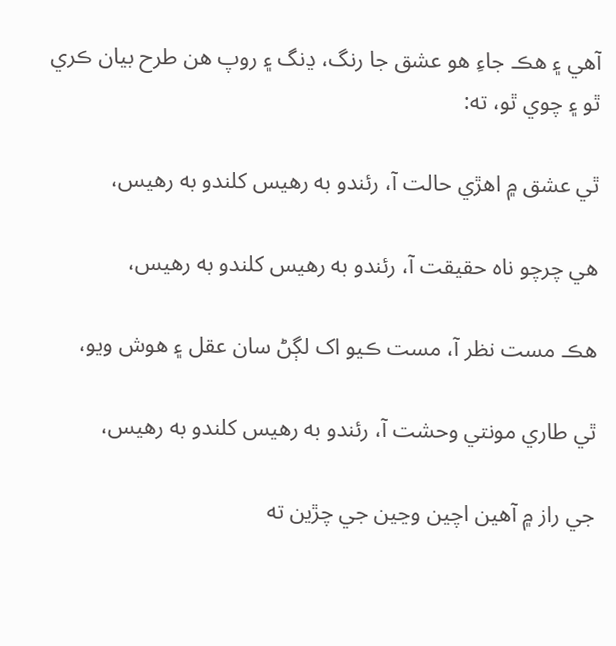آهي ۽ هڪ جاءِ هو عشق جا رنگ، ڍنگ ۽ روپ هن طرح بيان ڪري ٿو ۽ چوي ٿو، ته:

ٿي عشق ۾ اهڙي حالت آ، رئندو به رهيس کلندو به رهيس،

هي چرچو ناه حقيقت آ، رئندو به رهيس کلندو به رهيس،

هڪ مست نظر آ، مست ڪيو اک لڳڻ سان عقل ۽ هوش ويو،

ٿي طاري مونتي وحشت آ، رئندو به رهيس کلندو به رهيس،

جي راز ۾ آهين اچين وڃين جي چڙين ته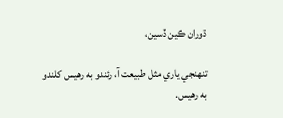ڌوران ڪين ڏسين،

تنهنجي ياري مثل طبيعت آ، رئندو به رهيس کلندو به رهيس.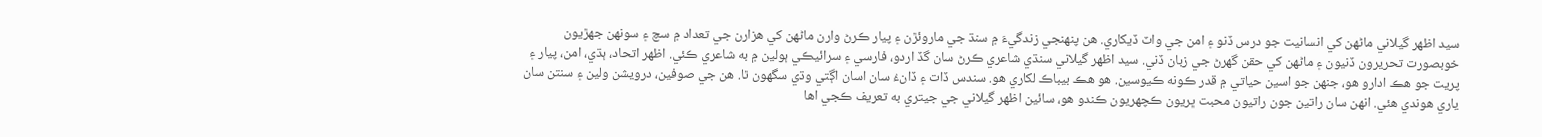سيد اظهر گيلاني ماڻهن کي انسانيت جو درس ڏنو ۽ امن جي واٽ ڏيکاري. هن پنهنجي زندگيءَ ۾ سنڌ جي ماروئڙن ۽ پيار ڪرڻ وارن ماڻهن کي هزارن جي تعداد ۾ سچ ۽ سونهن جهڙيون خوبصورت تحريرون ڏنيون ۽ ماڻهن کي حقن گهرڻ جي زبان ڏني. سيد اظهر گيلاني سنڌي شاعري ڪرڻ سان گڏ اردو، فارسي ۽ سرائيڪي ٻولين ۾ به شاعري ڪئي. اظهر اتحاد، ٻڌي، امن، پيار ۽ پريت جو هڪ ادارو هو، جنهن جو اسين حياتي ۾ قدر ڪونه ڪيوسين. هو هڪ بيباڪ لکاري هو. سندس ڏات ۽ ڏانءُ سان اسان اڳتي وڌي سگهون ٿا. هن جي صوفين، درويشن ولين ۽ سنتن سان ياري هوندي هئي. انهن سان راتين جون راتيون محبت ڀريون ڪچهريون ڪندو هو، سائين اظهر گيلاني جي جيتري به تعريف ڪجي اها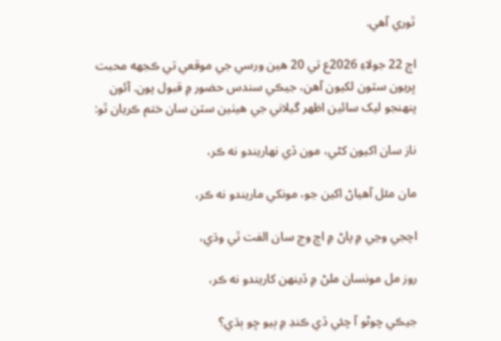ٿوري آهي.

اڄ 22 جولاءِ 2026ع تي 20 هين ورسي جي موقعي تي ڪجهه محبت ڀريون سٽون لکيون آهن، جيڪي سندس حضور ۾ قبول پون. آئون پنهنجو ليک سائين اظهر گيلاني جي هيٺين سٽن سان ختم ڪريان ٿو:

ناز سان اکيون کڻي، مون ڏي نھاريندو نه ڪر،

مان مئل آهياڻ اکين جو، مونکي ماريندو نه ڪر،

اچجي وڃي ۾ پاڻ ۾ اچ وڃ سان الفت ٿي وڌي،

روز مل مونسان ملڻ ۾ ڏينهن کاريندو نه ڪر،

جيڪي چوڻو آ چئي ڏي ڪنڊ ۾ ٻيو ڇو ٻڌي؟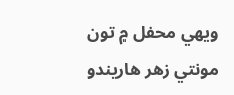ويهي محفل ۾ تون مونتي زهر هاريندو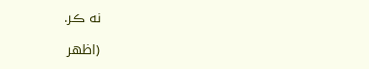نه ڪر.

(اظهر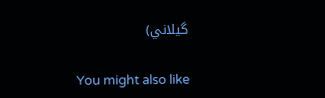گيلاني)

You might also like